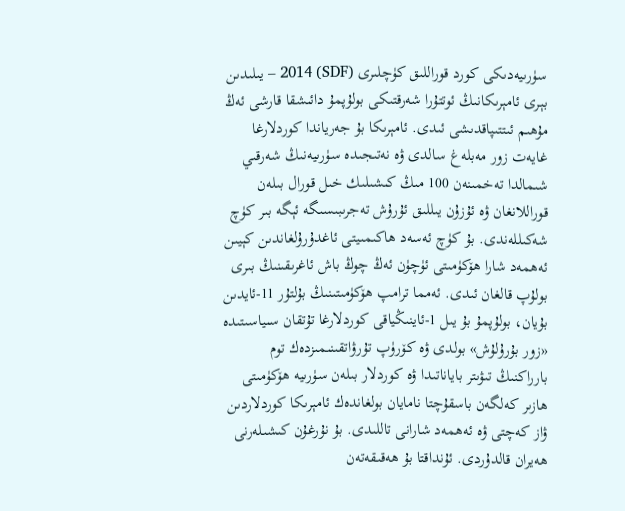سۈرىيەدىكى كورد قوراللىق كۈچلىرى (SDF) 2014 – يىلىدىن بېرى ئامېرىكانىڭ ئوتتۇرا شەرقتىكى بولۇپمۇ دائىشقا قارشى ئەڭ مۇھىم ئىتتىپاقدىشى ئىدى. ئامېرىكا بۇ جەرياندا كوردلارغا غايەت زور مەبلەغ سالدى ۋە نەتىجىدە سۈرىيەنىڭ شەرقىي شىمالدا تەخمىنەن 100 مىڭ كىشىلىك خىل قورال بىلەن قوراللانغان ۋە ئۇزۇن يىللىق ئۇرۇش تەجرىبىسىگە ئېگە بىر كۈچ شەكىللەندى. بۇ كۈچ ئەسەد ھاكىمىيتى ئاغدۇرۇلغاندىن كېيىن ئەھمەد شارا ھۆكۈمىتى ئۈچۈن ئەڭ چوڭ باش ئاغرىقىنىڭ بىرى بولۇپ قالغان ئىدى. ئەمما ترامپ ھۆكۈمىتىنىڭ بۇلتۇر 11-ئايدىن بۇيان، بولۇپمۇ بۇ يىل 1-ئاينىڭياقى كوردلارغا تۇتقان سىياسىتىدە «زور بۇرۇلۇش» بولدى ۋە كۆرۈپ تۇرۋاتقىنىمىزدەك توم بارراكنىڭ تىۋىتر باياناتىدا ۋە كوردلار بىلەن سۈرىيە ھۆكۈمىتى ھازىر كەلگەن باسقۇچتا نامايان بولغاندەك ئامېرىكا كوردلاردىن ۋاز كەچتى ۋە ئەھمەد شارانى تاللىدى. بۇ نۇرغۇن كىشىلەرنى ھەيران قالدۇردى. ئۇنداقتا بۇ ھەقىقەتەن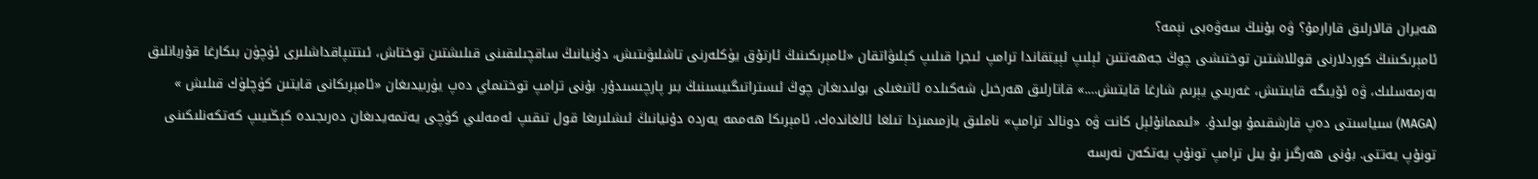ھەيران قالارلىق قارارمۇ؟ ۋە بۇنىڭ سەۋەبى نېمە؟
ئامېرىكىنىڭ كوردلارنى قوللاشتىن توختىشى چوڭ جەھەتتىن ئېلىپ ئېيتقاندا ترامپ ئىجرا قىلىپ كېلىۋاتقان «ئامېرىكىنىڭ ئارتۇق يۈكلەرنى تاشلىۋىتىش، دۇنيانىڭ ساقچىلىقىنى قىلىشتىن توختاش، ئىتتىپاقداشلىرى ئۈچۈن بىكارغا قۇربانلىق بەرمەسلىك، ۋە ئۆيىگە قايىتىش، غەربىي يېرىم شارغا قايتىش….» قاتارلىق ھەرخىل شەكىلدە ئاتىغىلى بولىدىغان چوڭ ئىستراتىگىيسىنىڭ بىر پارچىسىدۇر. بۇنى ترامپ توختىماي دەپ يۈرىيدىغان «ئامېرىكانى قايتىن كۈچلۈك قىلىش » (MAGA) سىياسىتى دەپ قارشقىمۇ بولىدۇ. «ئىممانۇئېل كانت ۋە دونالد ترامپ» ناملىق يازمىمىزدا تىلغا ئالغاندەك، ئامېرىكا ھەممە يەردە دۇنيانىڭ ئىشلىرىغا قول تىقىپ ئەمەلىي كۈچى يەتمەيدىغان دەرىجىدە كېڭىيىپ كەتكەنلىكىنى تونۇپ يەتتى. بۇنى ھەرگىز بۇ يىل ترامپ تونۇپ يەتكەن نەرسە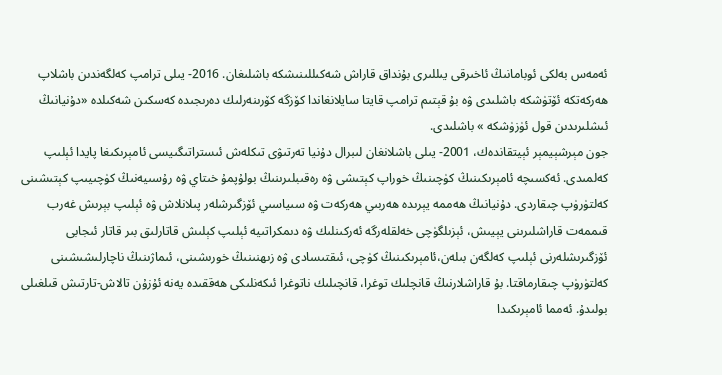ئەمەس بەلكى ئوبامانىڭ ئاخىرقى يىللىرى بۇنداق قاراش شەكىللىنىشكە باشلىغان. 2016- يىلى ترامپ كەلگەندىن باشلاپ ھەركەتكە ئۆتۈشكە باشلىدى ۋە بۇ قېتىم ترامپ قايتا سايلانغاندا كۆزگە كۆرىنەرلىك دەرىجىدە كەسكىن شەكىلدە «دۇنيانىڭ ئىشلىرىدىن قول ئۈزۈشكە » باشلىدى.
جون مېرشېيمېر ئېيتقاندەك، 2001- يىلى باشلانغان لىبرال دۇنيا تەرتىۋى تىكلەش ئىستراتىگىيسى ئامېرىكىغا پايدا ئېلىپ كەلمىدى. ئەكسىچە ئامېرىكىنىڭ كۈچىنىڭ خوراپ كېتىشى ۋە رەقىبلىرىنىڭ بولۇپمۇ خىتاي ۋە رۇسىيەنىڭ كۈچىيىپ كېتىشىنى كەلتۈرۈپ چىقاردى. دۇنيانىڭ ھەممە يېرىدە ھەربىي ھەركەت ۋە سىياسىي ئۆزگىرشلەر پىلانلاش ۋە ئېلىپ بېرىش غەرب قىممەت قاراشلىرىنى يېيىش، ئېزىلگۈچى خەلقلەرگە ئەركىنلىك ۋە دىمكراتىيە ئېلىپ كېلىش قاتارلىق بىر قاتار ئىجابى ئۆزگىرىشلەرنى ئېلىپ كەلگەن بىلەن،ئامېرىكىنىڭ كۈچى، ئىقتىسادى ۋە زىھنىنىڭ خورىشىنى، ئىماژىنىڭ ناچارلىشىشىنى كەلتۈرۈپ چىقارماقتا. بۇ قاراشلارنىڭ قانچلىك توغرا، قانچىلىك ناتوغرا ئىكەنلىكى ھەققىدە يەنە ئۇزۇن تالاش-تارتىش قىلغىلى بولىدۇ. ئەمما ئامېرىكىدا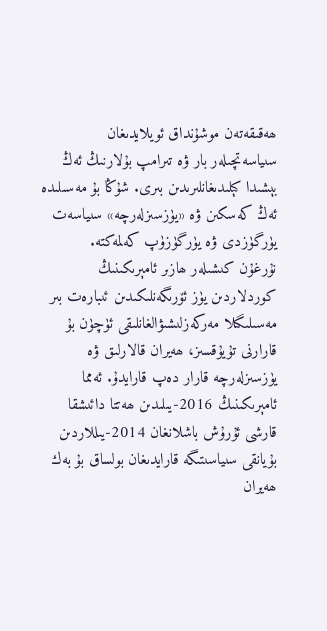ھەقىقەتەن موشۇنداق ئويلايدىغان سىياسەتچىلەر بار ۋە تىرامپ بۇلارنىڭ ئەڭ بېشىدا كېلىدىغانلىرىدىن بىرى. شۇڭا بۇ مەسىلىدە ئەڭ كەسكىن ۋە «يۈزسىزلەرچە» سىياسەت يۈرگۈزدى ۋە يۈرگۈزۈپ كەلمەكتە.
نۇرغۇن كىشىلەر ھازىر ئامېرىكىنىڭ كوردلاردىن يۈز ئۆرىگەنلىكىدىن ئىبارەت بىر مەسىلىگىلا مەركەزلىشىۋالغانلىقى ئۈچۈن بۇ قارارنى تۇيۇقسىز، ھەيران قالارلىق ۋە يۈزسىزلەرچە قارار دەپ قارايدۇ. ئەمما ئامېرىكىنىڭ 2016-يىلىدىن ھەتتا دائىشقا قارشى ئۇرۇش باشلانغان 2014-يىللاردىن بۇيانقى سىياسىتىگە قارايدىغان بولساق بۇ بەك ھەيران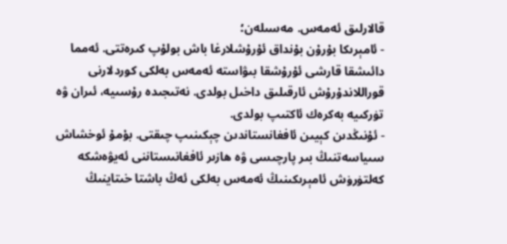قالارلىق ئەمەس. مەسىلەن؛
- ئامېرىكا بۇرۇن بۇنداق ئۇرۇشلارغا باش بولۇپ كىرەتتى. ئەمما دائىشقا قارشى ئۇرۇشقا بىۋاستە ئەمەس بەلكى كوردلارنى قوراللاندۇرۇش ئارقىلىق داخىل بولدى. نەتىجىدە رۇسىيە، ئىران ۋە تۈركىيە بەكرەك ئاكتىپ بولدى.
- ئۇنىڭدىن كېيىن ئافغانستاندىن چېكىنىپ چىقتى. بۇمۇ ئوخشاش سىياسەتنىڭ بىر پارچىسى ۋە ھازىر ئافغانىستاننى ئەيۋەشكە كەلتۈرۈش ئامېرىكىنىڭ ئەمەس بەلكى ئەڭ باشتا خىتاينىڭ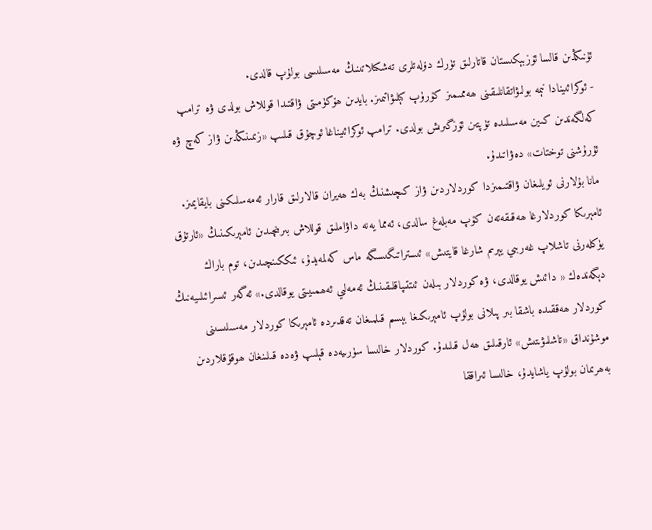ئۇنىڭدىن قالسا ئۆزبېكىستان قاتارلىق تۈرك دۆلەتلرى تەشكىلاتىنىڭ مەسىلىسى بولۇپ قالدى.
- ئوكرائىينادا نېمە بولىۋاتقانلىقىنى ھەممىمىز كۆرۈپ كېلىۋاتىمىز. بايدىن ھۆكۈمىتى ۋاقتىدا قوللاش بولدى ۋە ترامپ كەلگەندىن كىين مەسىلىدە تۈپتىن ئۆزگىرىش بولدى. ترامپ ئوكرائىيناغا ئوچۇق قىلىپ «زىمىنىڭدىن ۋاز كەچ ۋە ئۇرۇشنى توختات» دەۋاتىدۇ.
مانا بۇلارنى ئويلىغان ۋاقتىمىزدا كوردلاردىن ۋاز كىچىشنىڭ بەك ھەيران قالارلىق قارار ئەمەسلىكىنى بايقايمىز. ئامېرىكا كوردلارغا ھەقىقەتەن كۆپ مەبلەغ سالدى، ئەمما يەنە داۋاملىق قوللاش بىرىنچىدىن ئامېرىكىنىڭ «ئارتۇق يۈكلەرنى تاشلاپ غەربىي يېرىم شارغا قايتىش» ئىستراتىگىسىگە ماس كەلمەيدۇ، ئىككىنچىدىن، توم باراك دېگەندەك « دائىش يوقالدى، ۋە كوردلار بىلەن ئىتتىپاقلىقىنىڭ ئەمەلىي ئەھمىيىتى يوقالدى.» ئەگەر ئىسرائىلىيەنىڭ كوردلار ھەققىدە باشقا بىر پىلانى بولۇپ ئامېرىكىغا بېسىم قىلمىغان تەقدىردە ئامېرىكا كوردلار مەسىلىسىنى موشۇنداق «تاشلىۋىتىش» ئارقىلىق ھەل قىلىدۇ. كوردلار خالىسا سۈرىيەدە قېلىپ ۋەدە قىلىنغان ھوقۇقلاردىن بەھرىمان بولۇپ ياشايدۇ، خالىسا ئىراققا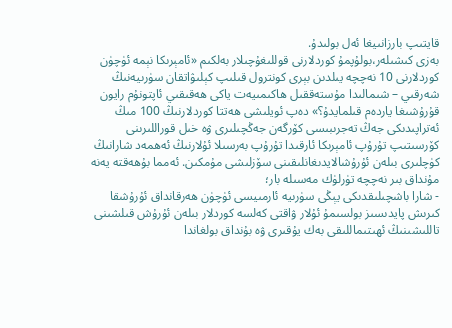قايتىپ بارزانىيغا ئەل بولىدۇ.
بەزى كىشىلەر،بولۇپمۇ كوردلارنى قوللىغۇچىلار بەلكىم «ئامېرىكا نېمە ئۈچۈن كوردلارنى 10 نەچچە يىلدىن بېرى كونترول قىلىپ كېلىۋاتقان سۈرىيەنىڭ شەرقىي – شىمالىدا مۇستەققىل ھاكىمىيەت ياكى ھەقىقىي ئاپتونۇم رايون قۇرۇشىغا ياردەم قىلمايدۇ؟» دەپ ئويلىشى ھەتتا كوردلارنىڭ 100 مىڭ ئەتراپىدىكى جەڭ تەجرىبىسى كۆرگەن جەڭچىلىرى ۋە خىل قوراللىرىنى كۆرسىتىپ تۇرۇپ ئامېرىكا ئارقىدا تۇرۇپ بەرسىلا ئۇلارنىڭ ئەھمەد شارانىڭ كۈچلىرى بىلەن ئۇرۇشالايدىغانلىقىنى سۆزلىشى مۇمكىن. ئەمما بۇھەقتە يەنە مۇنداق بىر نەچچە تۈرلۈك مەسىلە بار؛
- شارا باشچىلىقدىكى يېڭى سۈرىيە ئارمىيسى ئۈچۈن ھەرقانداق ئۇرۇشقا كىرىش پايدىسىز بولسىمۇ ئۇلار ۋاقتى كەلسە كوردلار بىلەن ئۇرۇش قىلشىنى تاللىشىنىڭ ئھىتىماللىقى بەك يۇقىرى ۋە بۇنداق بولغاندا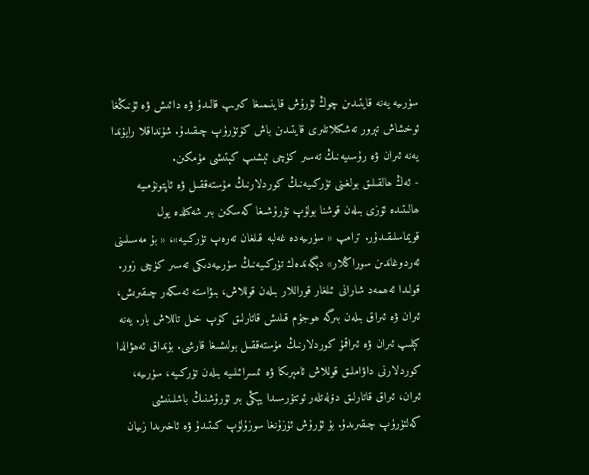سۈرىيە يەنە قايتىدىن چوڭ ئۇرۇش قاينىمىغا كىرىپ قالىدۇ ۋە دائىش ۋە ئۇنىڭغا ئوخشاش تېرور تەشكىلاتلىرى قايتىدىن باش كۆتۈرۈپ چىقىدۇ. شۇنداقلا رايۇندا يەنە ئىران ۋە رۇسىيەنىڭ تەسىر كۈچى ئېشىپ كېتىشى مۇمكىن.
- ئەڭ ھالقىلىق بولغىنى تۈركىيەنىڭ كوردلارنىڭ مۇستەققىل ۋە ئاپتونۇمىيە ھالىتىدە ئۆزى بىلەن قوشنا بولۇپ تۇرۇشىغا كەسكىن بىر شەكىلدە يول قويماسلىقىدۇر. ترامپ « سۈرىيەدە غەلبە قىلغان تەرەپ تۈركىيە»، « بۇ مەسىلىنى ئەردوغاندىن سوراڭلار» دېگەندەك تۈركىيەنىڭ سۈرىيەدىكى تەسىر كۈچى زور. قولىدا ئەھمەد شارانى ئىلغار قوراللار بىلەن قوللاش، بىۋاستە ئەسكەر چىقىرىش، ئىران ۋە ئىراق بىلەن بىرگە ھوجۇم قىلىش قاتارلىق كۆپ خىل تاللاش بار. يەنە كېلىپ ئىران ۋە ئىراقمۇ كوردلارنىڭ مۇستەققىل بولىشىغا قارشى. بۇنداق ئەھۋالدا كوردلارنى داۋاملىق قوللاش ئامېرىكا ۋە ئىسرائىلىيە بىلەن تۈركىيە، سۈرىيە، ئىران، ئىراق قاتارلىق دۆلەتلەر ئوتتۇرسىدا يېڭى بىر ئۇرۇشنىڭ باشلىنىشى كەلتۈرۈپ چىقىرىدۇ. بۇ ئۇرۇش ئۇزۇنغا سوزۇلۇپ كىتىدۇ ۋە ئاخىرىدا زىيان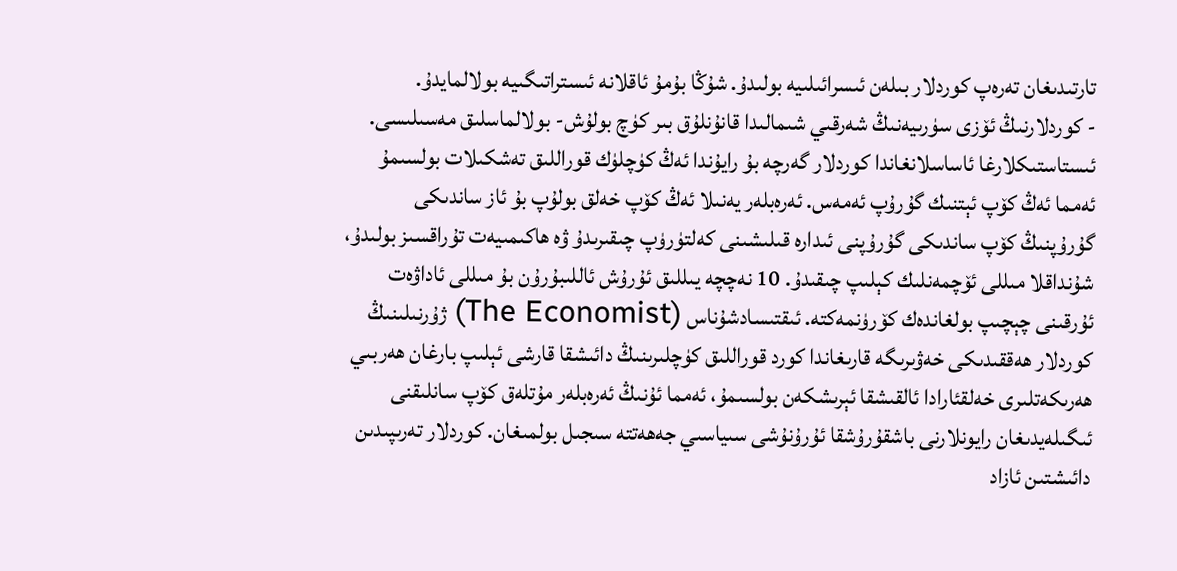تارتىدىغان تەرەپ كوردلار بىلەن ئىسرائىلىيە بولىدۇ. شۇڭا بۇمۇ ئاقلانە ئىستراتىگىيە بولالمايدۇ.
- كوردلارنىڭ ئۆزى سۈرىيەنىڭ شەرقىي شىمالىدا قانۇنلۇق بىر كۈچ بولۇش- بولالماسلىق مەسىلىسى. ئىستاستىكلارغا ئاساسلانغاندا كوردلار گەرچە بۇ رايۇندا ئەڭ كۈچلۈك قوراللىق تەشكىلات بولسىمۇ ئەمما ئەڭ كۆپ ئېتنىك گۇرۇپ ئەمەس. ئەرەبلەر يەنىلا ئەڭ كۆپ خەلق بولۇپ بۇ ئاز ساندىكى گۇرۇپنىڭ كۆپ ساندىكى گۇرۇپنى ئىدارە قىلىشىنى كەلتۈرۈپ چىقىرىدۇ ۋە ھاكىمىيەت تۇراقسىز بولىدۇ، شۇنداقلا مىللى ئۆچمەنلىك كېلىپ چىقىدۇ. 10 نەچچە يىللىق ئۇرۇش ئاللىبۇرۇن بۇ مىللى ئاداۋەت ئۇرقىنى چېچىپ بولغاندەك كۆرۈنمەكتە. ئىقتىسادشۇناس (The Economist) ژۇرنىلىنىڭ كوردلار ھەققىدىكى خەۋىرىگە قارىغاندا كورد قوراللىق كۈچلىرىنىڭ دائىشقا قارشى ئېلىپ بارغان ھەربىي ھەرىكەتلىرى خەلقئارادا ئالقىشقا ئېرىشكەن بولسىمۇ، ئەمما ئۇنىڭ ئەرەبلەر مۇتلەق كۆپ سانلىقنى ئىگىلەيدىغان رايونلارنى باشقۇرۇشقا ئۇرۇنۇشى سىياسىي جەھەتتە سىجىل بولمىغان. كوردلار تەرىپىدىن دائىشتىن ئازاد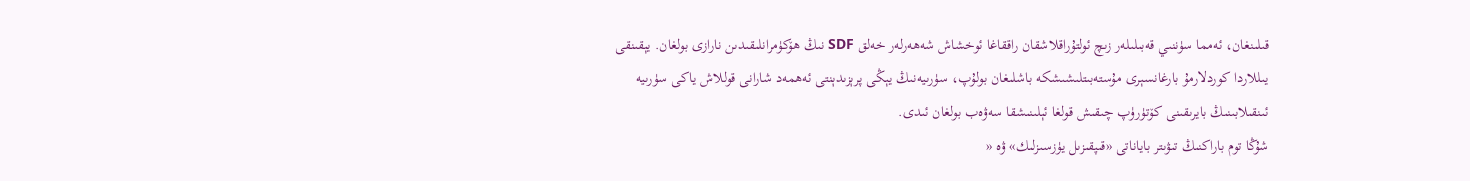قىلىنغان، ئەمما سۈننىي قەبىلىلەر زىچ ئولتۇراقلاشقان راققاغا ئوخشاش شەھەرلەر خەلق SDF نىڭ ھۆكۈمرانلىقىدىن نارازى بولغان. يېقىنقى يىللاردا كوردلارمۇ بارغانسېرى مۇستەبىتلىشىشكە باشلىغان بولۇپ، سۈرىيەنىڭ يېڭى پرېزىدېنتى ئەھمەد شارانى قوللاش ياكى سۈرىيە ئىنقىلابىنىڭ بايرىقىنى كۆتۈرۈپ چىقىش قولغا ئېلىنىشقا سەۋەب بولغان ئىدى.
شۇڭا توم باراكنىڭ تىۋىتر باياناتى «قىپقىزىل يۈزسىزلىك» ۋە «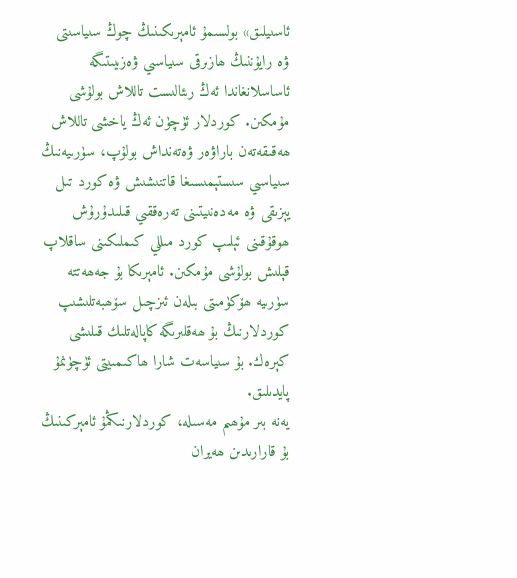ئاسىيلىق» بولسىمۇ ئامېرىكىنىڭ چوڭ سىياسىتى ۋە رايۇننىڭ ھازىرقى سىياسىي ۋەزىيىتىگە ئاساسلانغاندا ئەڭ رىئالىست تاللاش بولۇشى مۇمكىن. كوردلار ئۈچۈن ئەڭ ياخشى تاللاش ھەقىقەتەن باراۋەر ۋەتەنداش بولۇپ، سۈرىيەنىڭ سىياسىي سىستېمىسىغا قاتنىشىش ۋە كورد تىل يېزىقى ۋە مەدەنىيتىنى تەرەققىي قىلىدۇرۇش ھوقۇقىنى ئېلىپ كورد مىللي كىملىكىنى ساقلاپ قېلىش بولۇشى مۇمكىن. ئامېرىكا بۇ جەھەتتە سۈرىيە ھۆكۈمىتى بىلەن ئىزچىل سۆھبەتلىشىپ كوردلارنىڭ بۇ ھەقلىرىگە كاپالەتلىك قىلىشى كېرەك. بۇ سىياسەت شارا ھاكىمىيتى ئۈچۈنمۇ پايدىلىق.
يەنە بىر مۇھىم مەسىلە، كوردلارنىڭمۇ ئامېركىنىڭ بۇ قارارىدىن ھەيران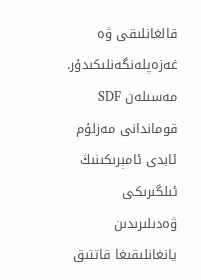قالغانلىقى ۋە غەزەپلەنگەنلىكىدۇر. مەسىلەن SDF قوماندانى مەزلۇم ئابدى ئامېرىكىنىڭ ئىلگىرىكى ۋەدىلىرىدىن يانغانلىقىغا قاتتىق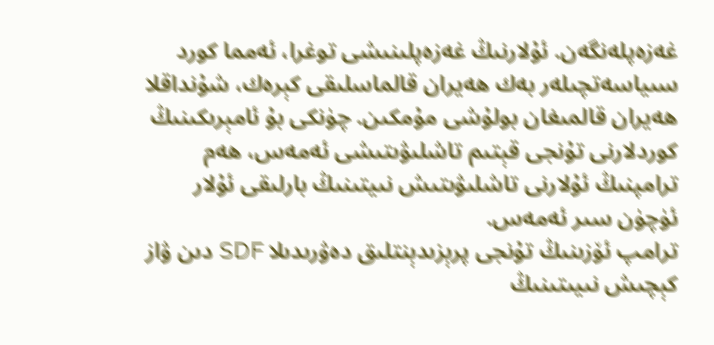غەزەپلەنگەن. ئۇلارنىڭ غەزەپلىنىشى توغرا، ئەمما كورد سىياسەتچىلەر بەك ھەيران قالماسلىقى كېرەك، شۇنداقلا ھەيران قالمىغان بولۇشى مۇمكىن. چۈنكى بۇ ئامېرىكىنىڭ كوردلارنى تۇنجى قېتىم تاشلىۋىتىشى ئەمەس، ھەم ترامپنىڭ ئۇلارنى تاشلىۋىتىش نىيتىنىڭ بارلىقى ئۇلار ئۈچۈن سىر ئەمەس.
ترامپ ئۆزىنىڭ تۇنجى پرېزىدېنتلىق دەۋرىدىلا SDF دىن ۋاز كېچىش نىيىتىنىڭ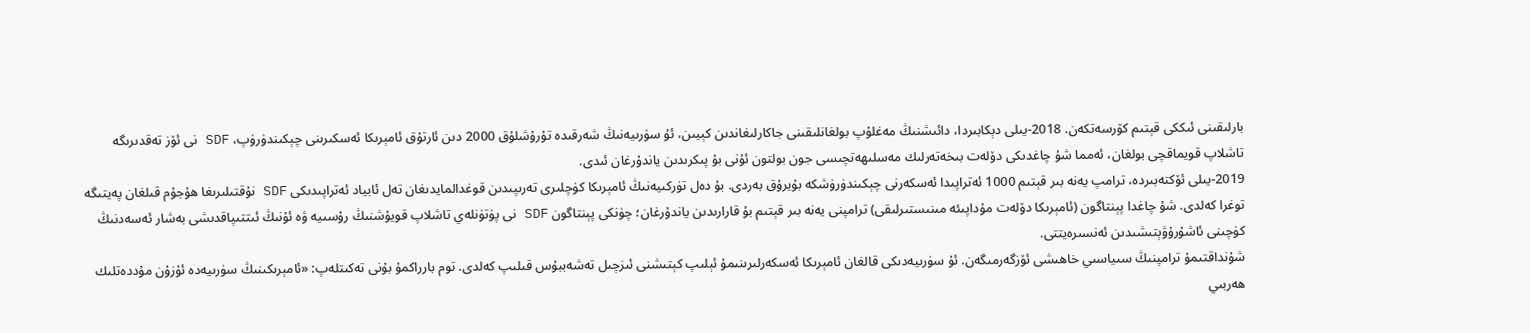بارلىقىنى ئىككى قېتىم كۆرسەتكەن. 2018-يىلى دېكابىردا، دائىشنىڭ مەغلۇپ بولغانلىقىنى جاكارلىغاندىن كېيىن، ئۇ سۈرىيەنىڭ شەرقىدە تۇرۇشلۇق 2000 دىن ئارتۇق ئامېرىكا ئەسكىرىنى چېكىندۈرۈپ، SDF نى ئۆز تەقدىرىگە تاشلاپ قويماقچى بولغان، ئەمما شۇ چاغدىكى دۆلەت بىخەتەرلىك مەسلىھەتچىسى جون بولتون ئۇنى بۇ پىكرىدىن ياندۇرغان ئىدى.
2019-يىلى ئۆكتەبىردە، ترامپ يەنە بىر قېتىم 1000 ئەتراپىدا ئەسكەرنى چېكىندۈرۈشكە بۇيرۇق بەردى. بۇ دەل تۈركىيەنىڭ ئامېرىكا كۈچلىرى تەرىپىدىن قوغدالمايدىغان تەل ئابياد ئەتراپىدىكى SDF نۇقتىلىرىغا ھۇجۇم قىلغان پەيتىگە توغرا كەلدى. شۇ چاغدا پېنتاگون (ئامېرىكا دۆلەت مۇداپىئە مىنىستىرلىقى) ترامپنى يەنە بىر قېتىم بۇ قارارىدىن ياندۇرغان؛ چۈنكى پېنتاگون SDF نى پۈتۈنلەي تاشلاپ قويۇشنىڭ رۇسىيە ۋە ئۇنىڭ ئىتتىپاقدىشى بەشار ئەسەدنىڭ كۈچىنى ئاشۇرۇۋېتىشىدىن ئەنسىرەيتتى.
شۇنداقتىمۇ ترامپنىڭ سىياسىي خاھىشى ئۆزگەرمىگەن. ئۇ سۈرىيەدىكى قالغان ئامېرىكا ئەسكەرلىرىنىمۇ ئېلىپ كېتىشنى ئىزچىل تەشەببۇس قىلىپ كەلدى. توم بارراكمۇ بۇنى تەكىتلەپ: «ئامېرىكىنىڭ سۈرىيەدە ئۇزۇن مۇددەتلىك ھەربىي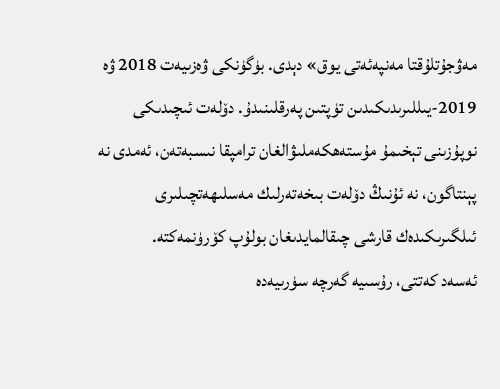مەۋجۇتلۇقتا مەنپەئەتى يوق» دېدى. بۈگۈنكى ۋەزىيەت 2018 ۋە 2019-يىللىرىدىكىدىن تۈپتىن پەرقلىنىدۇ. دۆلەت ئىچىدىكى نوپۇزىنى تېخىمۇ مۇستەھكەملىۋالغان ترامپقا نىسبەتەن، ئەمدى نە پېنتاگون، نە ئۇنىڭ دۆلەت بىخەتەرلىك مەسلىھەتچىلىرى ئىلگىرىكىدەك قارشى چىقالمايدىغان بولۇپ كۆرۈنمەكتە.
ئەسەد كەتتى، رۇسىيە گەرچە سۈرىيەدە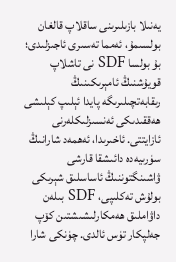يەنىلا بازىلىرىنى ساقلاپ قالغان بولسىمۇ، ئەمما تەسىرى ئاجىزلىدى؛ بۇ بولسا SDF نى تاشلاپ قويۇشنىڭ ئامېرىكىنىڭ رىقابەتچىلىرىگە پايدا ئېلىپ كېلىشى ھەققىدىكى ئەنسىزلىكلەرنى ئازايتتى. ئاخىرىدا، ئەھمەد شارانىڭ سۈرىيەدە دائىشقا قارشى ۋاشىنگتوننىڭ ئاساسلىق شېرىكى بولۇش تەكلىپى، SDF بىلەن داۋاملىق ھەمكارلىشىشتىن كۆپ جەلپكار تۈس ئالدى. چۈنكى شارا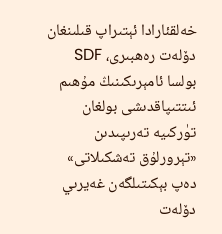خەلقئارادا ئېتىراپ قىلىنغان دۆلەت رەھبىرى، SDF بولسا ئامېرىكىنىڭ مۇھىم ئىتتىپاقدىشى بولغان تۈركىيە تەرىپىدىن «تېرورلۇق تەشكىلاتى» دەپ بېكىتىلگەن غەيرىي دۆلەت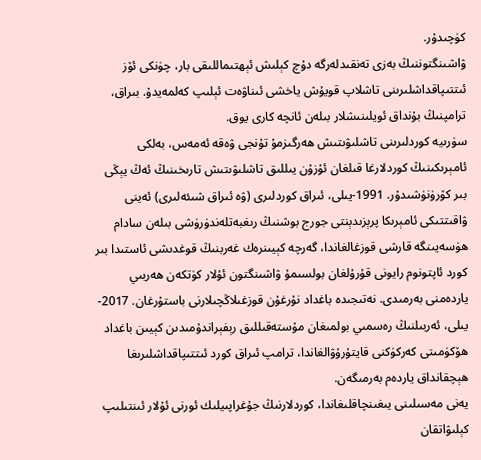كۈچىدۇر.
ۋاشىنگتوننىڭ بەزى تەنقىدلەرگە دۇچ كېلىش ئېھتىماللىقى بار، چۈنكى ئۆز ئىتتىپاقداشلىرىنى تاشلاپ قويۇش ياخشى ئىناۋەت ئېلىپ كەلمەيدۇ. بىراق، ترامپنىڭ بۇنداق ئويلىنىشلار بىلەن ئانچە كارى يوق.
سۈرىيە كوردلىرىنى تاشلىۋىتىش ھەرگىزمۇ تۇنجى ۋەقە ئەمەس، بەلكى ئامېرىكىنىڭ كوردلارغا قىلغان ئۇزۇن يىللىق تاشلىۋىتىش تارىخىنىڭ ئەڭ يېڭى بىر كۆرۈنۈشىدۇر. 1991-يىلى، ئىراق كوردلىرى (ۋە ئىراق شىئەلىرى) ئەينى ۋاقىتتىكى ئامېرىكا پرېزىدېنتى جورج بوشنىڭ رىغبەتلەندۈرۈشى بىلەن سادام ھۈسەيىنگە قارشى قوزغالغاندا، گەرچە كېيىنرەك غەربنىڭ قوغدىشى ئاستىدا بىر كورد ئاپتونوم رايونى قۇرۇلغان بولسىمۇ ۋاشىنگتون ئۇلار كۈتكەن ھەربىي ياردەمنى بەرمىدى. نەتىجىدە باغداد نۇرغۇن قوزغىلاڭچىلارنى باستۇرغان. 2017- يىلى، ئەربىلنىڭ رەسمىي بولمىغان مۇستەقىللىق رېفېراندۇمىدىن كېيىن باغداد ھۆكۈمىتى كەركۈكنى قايتۇرۇۋالغاندا، ترامپ ئىراق كورد ئىتتىپاقداشلىرىغا ھېچقانداق ياردەم بەرمىگەن.
يەنى مەسىلىنى يىغىنچاقلىغاندا، كوردلارنىڭ جۇغراپىيلىك ئورنى ئۇلار ئىنتىلىپ كېلىۋاتقان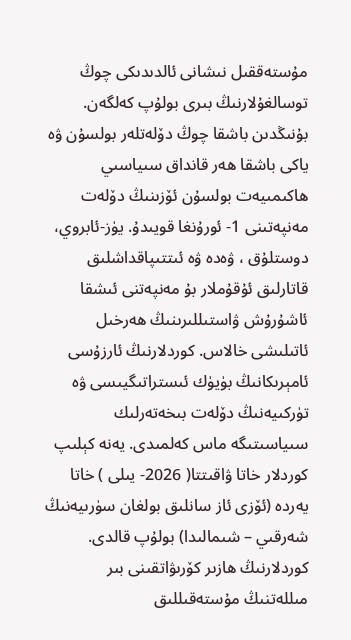مۇستەققىل نىشانى ئالدىدىكى چوڭ توسالغۇلارنىڭ بىرى بولۇپ كەلگەن. بۇنىڭدىن باشقا چوڭ دۆلەتلەر بولسۇن ۋە ياكى باشقا ھەر قانداق سىياسىي ھاكىمىيەت بولسۇن ئۆزىنىڭ دۆلەت مەنپەتىنى 1- ئورۇنغا قويىدۇ. يۈز-ئابروي، دوستلۇق ، ۋەدە ۋە ئىتتىپاقداشلىق قاتارلىق ئۇقۇملار بۇ مەنپەتنى ئىشقا ئاشۇرۇش ۋاستىللىرىنىڭ ھەرخىل ئاتىلىشى خالاس. كوردلارنىڭ ئارزۇسى ئامېرىكانىڭ بۈيۈك ئىستراتىگيىسى ۋە تۈركىيەنىڭ دۆلەت بىخەتەرلىك سىياسىتىگە ماس كەلمىدى. يەنە كېلىپ كوردلار خاتا ۋاقىتتا( 2026- يىلى ) خاتا يەردە (ئۆزى ئاز سانلىق بولغان سۈرىيەنىڭ شەرقىي – شىمالىدا) بولۇپ قالدى. كوردلارنىڭ ھازىر كۆرىۋاتقىنى بىر مىللەتنىڭ مۇستەقىللىق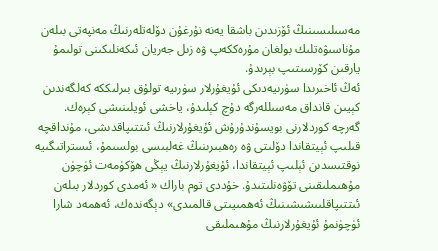مەسىلىسىنىڭ ئۆزىدىن باشقا يەنە نۇرغۇن دۆلەتلەرنىڭ مەنپەتى بىلەن مۇناسىۋەتلىك بولغان مۇرەككەپ ۋە زىل جەريان ئىكەنلىكىنى تولىمۇ يارقىن كۆرسىتىپ بېرىدۇ.
ئەڭ ئاخىرىدا سۈرىيەدىكى ئۇيغۇرلار سۈرىيە تولۇق بىرلىككە كەلگەندىن كېيىن قانداق مەسىللەرگە دۇچ كېلىدۇ، ياخشى ئويلىنىشى كېرەك. گەرچە كوردلارنى بويسۇندۇرۇش ئۇيغۇرلارنىڭ ئىتتىپاقدىشى، مۇنداقچە قىلىپ ئېيتقاندا دۆلىتى ۋە رەھبىرىنىڭ غەلبىسى بولسىمۇ، ئىستراتىگىيە نوقتىسدىن ئېلىپ ئېيتقاندا، ئۇيغۇرلارنىڭ يېڭى ھۆكۈمەت ئۈچۈن مۇھىملىقىنى تۆۋەنلىتىدۇ. خۇددى توم باراك « ئەمدى كوردلار بىلەن ئىتتىپاقلىىشىشىنىڭ ئەھمىيىتى قالمىدى» دېگەندەك، ئەھمەد شارا ئۈچۈنمۇ ئۇيغۇرلارنىڭ مۇھىملىقى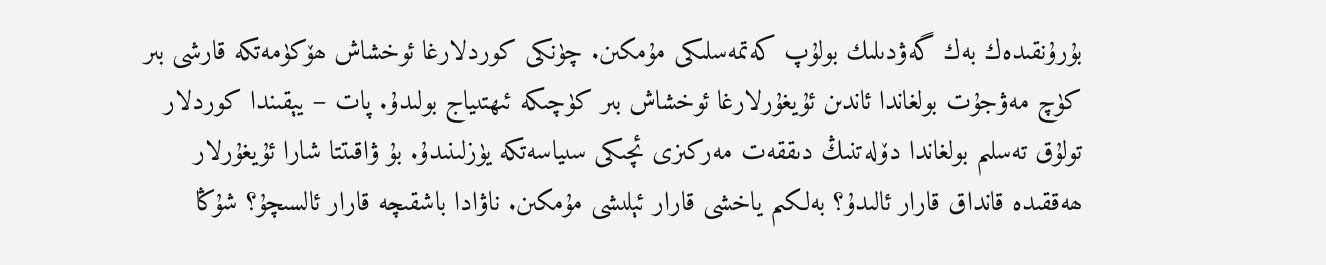بۇرۇنقىدەك بەك گەۋدىلىك بولۇپ كەتمەسلىكى مۇمكىن. چۈنكى كوردلارغا ئوخشاش ھۆكۈمەتكە قارشى بىر كۈچ مەۋجۇت بولغاندا ئاندىن ئۇيغۇرلارغا ئوخشاش بىر كۈچىكە ئىھتىياج بولىدۇ. پات – يېقىندا كوردلار تولۇق تەسلىم بولغاندا دۆلەتنىڭ دىققەت مەركىزى ئچىكى سىياسەتكە يۈزلىنىدۇ. بۇ ۋاقىتتا شارا ئۇيغۇرلار ھەققىدە قانداق قارار ئالىدۇ؟ بەلكىم ياخشى قارار ئېلىشى مۇمكىن. ناۋادا باشقىچە قارار ئالسىچۇ؟ شۇڭا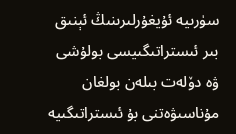سۈرىيە ئۇيغۇرلىرىنىڭ ئېنىق بىر ئىستراتىگىيسى بولۇشى ۋە دۆلەت بىلەن بولغان مۇناسىۋەتنى بۇ ئىستراتىگىيە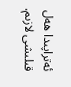ئەتراپىدا ھەل قىلىشى لازىم.